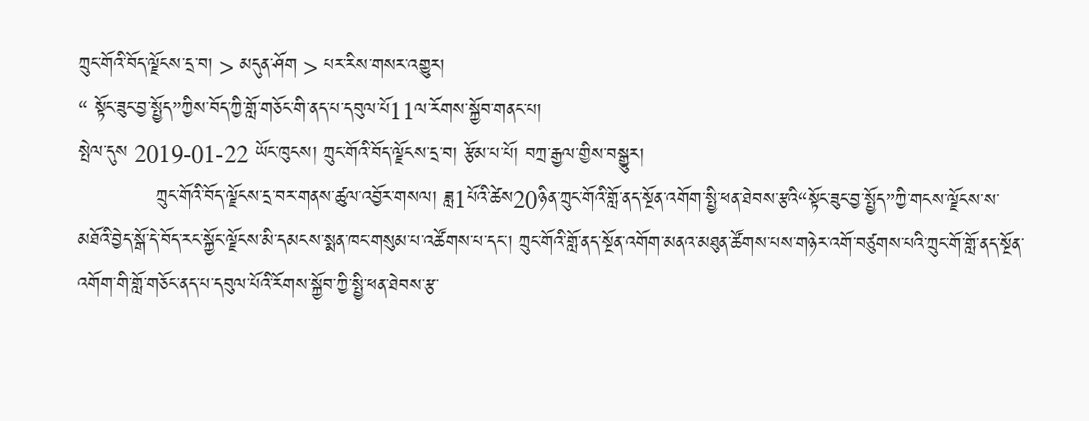ཀྲུང་གོའི་བོད་ལྗོངས་དྲ་བ། > མདུན་ཤོག > པར་རིས་གསར་འགྱུར།
“ སྟོང་ཟུང་བྱ་སྤྱོད”ཀྱིས་བོད་ཀྱི་གློ་གཅོང་གི་ནད་པ་དབུལ་པོ11ལ་རོགས་སྐྱོབ་གནང་པ།
སྤེལ་དུས 2019-01-22 ཡོང་ཁུངས། ཀྲུང་གོའི་བོད་ལྗོངས་དྲ་བ། རྩོམ་པ་པོ། བཀྲ་རྒྱལ་གྱིས་བསྒྱུར།
            ཀྲུང་གོའི་བོད་ལྗོངས་དྲ་བར་གནས་ཚུལ་འབྱོར་གསལ། ཟླ1པོའི་ཚེས20ཉིན་ཀྲུང་གོའི་གློ་ནད་སྔོན་འགོག་སྤྱི་ཕན་ཐེབས་རྩའི“སྟོང་ཟུང་བྱ་སྤྱོད”ཀྱི་གངས་ལྗོངས་ས་མཐོའི་བྱེད་སྒོ་དེ་བོད་རང་སྐྱོང་ལྗོངས་མི་དམངས་སྨན་ཁང་གསུམ་པ་འཚོགས་པ་དང་། ཀྲུང་གོའི་གློ་ནད་སྔོན་འགོག་མནའ་མཐུན་ཚོགས་པས་གཉེར་འགོ་བཙུགས་པའི་ཀྲུང་གོ་གློ་ནད་སྔོན་འགོག་གི་གློ་གཅོང་ནད་པ་དབུལ་པོའི་རོགས་སྐྱོབ་ཀྱི་སྤྱི་ཕན་ཐེབས་རྩ་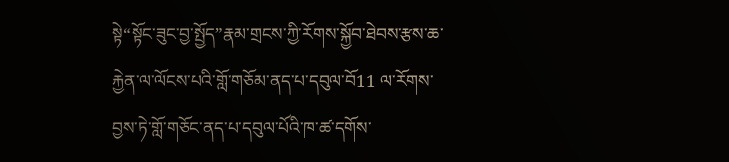སྟེ“སྟོང་ཟུང་བྱ་སྤྱོད”རྣམ་གྲངས་ཀྱི་རོགས་སྐྱོབ་ཐེབས་རྩས་ཆ་རྐྱེན་ལ་ལོངས་པའི་གློ་གཅོམ་ནད་པ་དབུལ་བོ11 ལ་རོགས་བྱས་ཏེ་གློ་གཅོང་ནད་པ་དབུལ་པོའི་ཁ་ཚ་དགོས་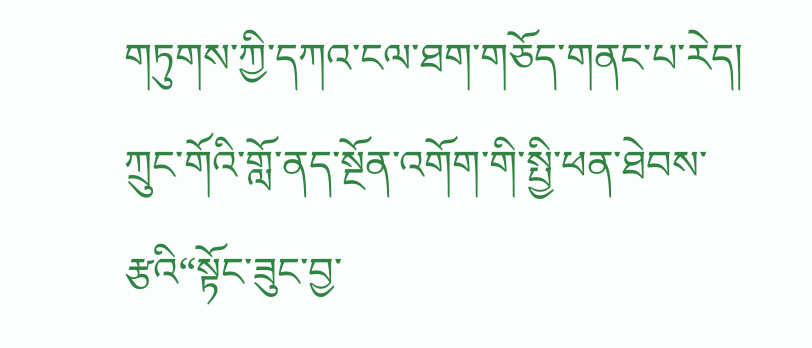གཏུགས་ཀྱི་དཀའ་ངལ་ཐག་གཅོད་གནང་པ་རེད།
ཀྲུང་གོའི་གློ་ནད་སྔོན་འགོག་གི་སྤྱི་ཕན་ཐེབས་རྩའི“སྟོང་ཟུང་བྱ་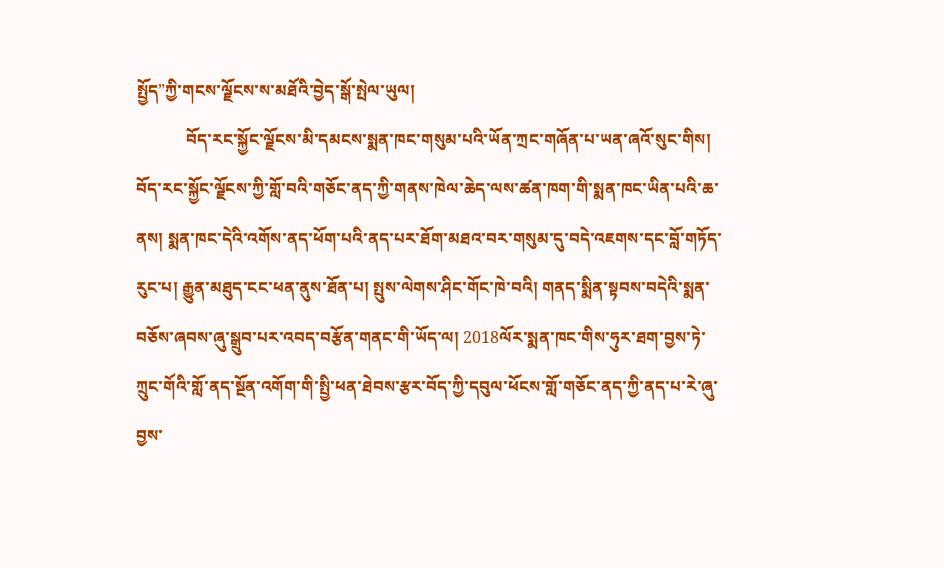སྤྱོད”ཀྱི་གངས་ལྗོངས་ས་མཐོའི་བྱེད་སྒོ་སྤེལ་ཡུལ།
            བོད་རང་སྐྱོང་ལྗོངས་མི་དམངས་སྨན་ཁང་གསུམ་པའི་ཡོན་ཀྲང་གཞོན་པ་ཡན་ཞའོ་སུང་གིས། བོད་རང་སྐྱོང་ལྗོངས་ཀྱི་གློ་བའི་གཅོང་ནད་ཀྱི་གནས་ཁེལ་ཆེད་ལས་ཚན་ཁག་གི་སྨན་ཁང་ཡིན་པའི་ཆ་ནས། སྨན་ཁང་དེའི་འགོས་ནད་ཕོག་པའི་ནད་པར་ཐོག་མཐའ་བར་གསུམ་དུ་བདེ་འཇགས་དང་བློ་གཏོད་རུང་པ། རྒྱུན་མཐུད་ངང་ཕན་ནུས་ཐོན་པ། སྤུས་ལེགས་ཤིང་གོང་ཁེ་བའི། གནད་སྨིན་སྟབས་བདེའི་སྨན་བཅོས་ཞབས་ཞུ་སྒྲུབ་པར་འབད་བརྩོན་གནང་གི་ཡོད་ལ། 2018ལོར་སྨན་ཁང་གིས་ཧུར་ཐག་བྱས་ཏེ་ཀྲུང་གོའི་གློ་ནད་སྔོན་འགོག་གི་སྤྱི་ཕན་ཐེབས་རྩར་བོད་ཀྱི་དབུལ་ཕོངས་གློ་གཅོང་ནད་ཀྱི་ནད་པ་རེ་ཞུ་བྱས་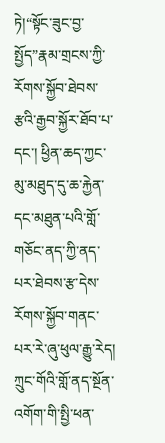ཏེ།“སྟོང་ཟུང་བྱ་སྤྱོད”རྣམ་གྲངས་ཀྱི་རོགས་སྐྱོབ་ཐེབས་རྩའི་རྒྱབ་སྐྱོར་ཐོབ་པ་དང་། ཕྱིན་ཆད་ཀྱང་མུ་མཐུད་དུ་ཆ་རྐྱེན་དང་མཐུན་པའི་གློ་གཅོང་ནད་ཀྱི་ནད་པར་ཐེབས་རྩ་དེས་རོགས་སྐྱོབ་གནང་པར་རེ་ཞུ་ཕུལ་རྒྱུ་རེད།
ཀྲུང་གོའི་གློ་ནད་སྔོན་འགོག་གི་སྤྱི་ཕན་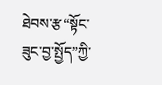ཐེབས་རྩ“སྟོང་ཟུང་བྱ་སྤྱོད”ཀྱི་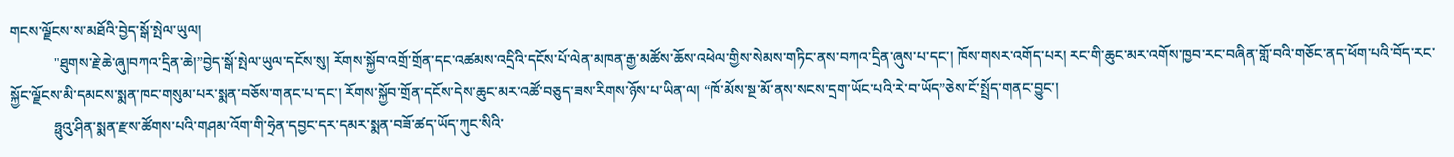གངས་ལྗོངས་ས་མཐོའི་བྱེད་སྒོ་སྤེལ་ཡུལ།
            "ཐུགས་རྗེ་ཆེ་ཞུ།བཀའ་དྲིན་ཆེ།”བྱེད་སྒོ་སྤེལ་ཡུལ་དངོས་སུ། རོགས་སྐྱོབ་འགྲོ་གྲོན་དང་འཚམས་འདྲིའི་དངོས་པོ་ལེན་མཁན་རྒྱ་མཚོས་ཆོས་འཕེལ་གྱིས་སེམས་གཏིང་ནས་བཀའ་དྲིན་ཞུས་པ་དང་། ཁོས་གསར་འགོད་པར། རང་གི་ཆུང་མར་འགོས་ཁྱབ་རང་བཞིན་གློ་བའི་གཅོང་ནད་ཕོག་པའི་བོད་རང་སྐྱོང་ལྗོངས་མི་དམངས་སྨན་ཁང་གསུམ་པར་སྨན་བཅོས་གནང་པ་དང་། རོགས་སྐྱོབ་གྲོན་དངོས་དེས་ཆུང་མར་འཚོ་བཅུད་ཟས་རིགས་ཉོས་པ་ཡིན་ལ། “ཁོ་མོས་སྔ་མོ་ནས་སངས་དྲག་ཡོང་པའི་རེ་བ་ཡོད”ཅེས་ངོ་སྤྲོད་གནང་བྱུང་།
            ཧྥུའུ་ཤིན་སྨན་རྫས་ཚོགས་པའི་གཤམ་འོག་གི་ཧྲེན་དབྱང་དར་དམར་སྨན་བཟོ་ཚད་ཡོད་ཀུང་སིའི་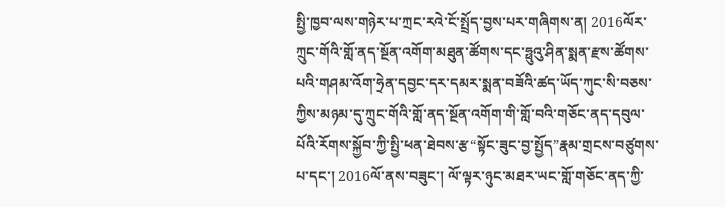སྤྱི་ཁྱབ་ལས་གཉེར་པ་ཀྲང་རའེ་ངོ་སྤྲོད་བྱས་པར་གཞིགས་ན། 2016ལོར་ཀྲུང་གོའི་གློ་ནད་སྔོན་འགོག་མཐུན་ཚོགས་དང་ཧྥུའུ་ཤིན་སྨན་རྫས་ཚོགས་པའི་གཤམ་འོག་ཧྲེན་དབྱང་དར་དམར་སྨན་བཟོའི་ཚད་ཡོད་ཀུང་སི་བཅས་ཀྱིས་མཉམ་དུ་ཀྲུང་གོའི་གློ་ནད་སྔོན་འགོག་གི་གློ་བའི་གཅོང་ནད་དབུལ་པོའི་རོགས་སྐྱོབ་ཀྱི་སྤྱི་ཕན་ཐེབས་རྩ“སྟོང་ཟུང་བྱ་སྤྱོད”རྣམ་གྲངས་བཙུགས་པ་དང་། 2016ལོ་ནས་བཟུང་། ལོ་ལྟར་ཉུང་མཐར་ཡང་གློ་གཅོང་ནད་ཀྱི་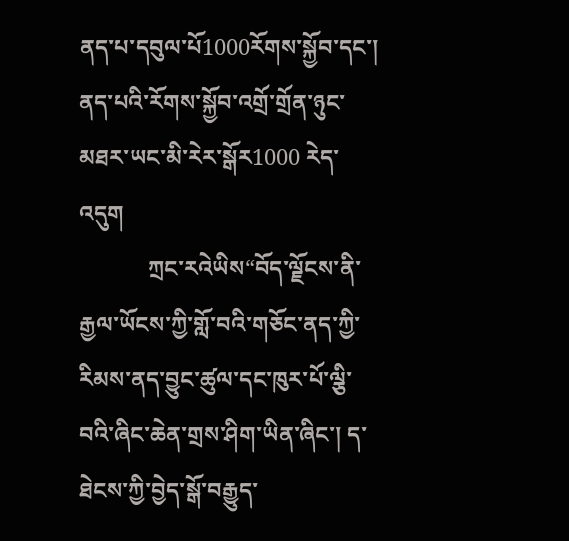ནད་པ་དབུལ་པོ1000རོགས་སྐྱོབ་དང་། ནད་པའི་རོགས་སྐྱོབ་འགྲོ་གྲོན་ཉུང་མཐར་ཡང་མི་རེར་སྒོར1000 རེད་འདུག
            ཀྲང་རའེཡིས“བོད་ལྗོངས་ནི་རྒྱལ་ཡོངས་ཀྱི་གློ་བའི་གཅོང་ནད་ཀྱི་རིམས་ནད་བྱུང་ཚུལ་དང་ཁུར་པོ་ལྕི་བའི་ཞིང་ཆེན་གྲས་ཤིག་ཡིན་ཞིང་། ད་ཐེངས་ཀྱི་བྱེད་སྒོ་བརྒྱུད་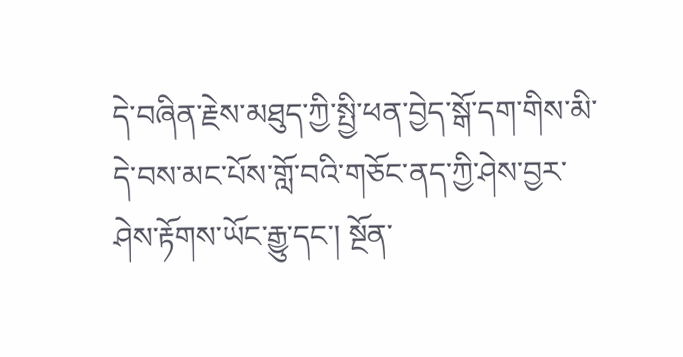དེ་བཞིན་རྗེས་མཐུད་ཀྱི་སྤྱི་ཕན་བྱེད་སྒོ་དག་གིས་མི་དེ་བས་མང་པོས་གློ་བའི་གཅོང་ནད་ཀྱི་ཤེས་བྱར་ཤེས་རྟོགས་ཡོང་རྒྱུ་དང་། སྔོན་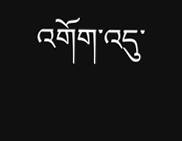འགོག་འདུ་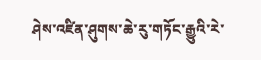ཤེས་འཛིན་ཤུགས་ཆེ་རུ་གཏོང་རྒྱུའི་རེ་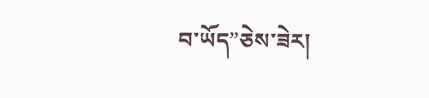བ་ཡོད”ཅེས་ཟེར།